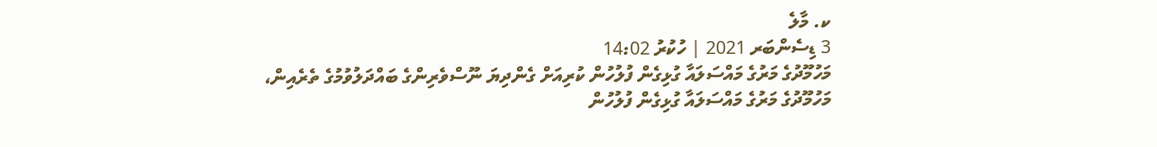ކ. މާލެ
3 ޑިސެންބަރ 2021 | ހުކުރު 14:02
މަހުމޫދުގެ މަރުގެ މައްސަލައާ ގުޅިގެން ފުލުހުން ކުރިއަށް ގެންދިޔަ ނޫސްވެރިންގެ ބައްދަލުވުމުގެ ތެރެއިން،
މަހުމޫދުގެ މަރުގެ މައްސަލައާ ގުޅިގެން ފުލުހުން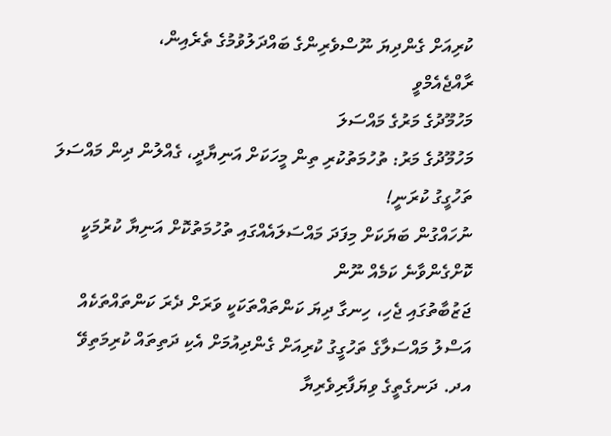ކުރިއަށް ގެންދިޔަ ނޫސްވެރިންގެ ބައްދަލުވުމުގެ ތެރެއިން،
ރާއްޖެއެމްވީ
މަހުމޫދުގެ މަރުގެ މައްސަލަ
މަހުމޫދުގެ މަރު: ތުހުމަތުކުރި ތިން މީހަކަށް އަނިޔާދީ، ގެއްލުން ދިން މައްސަލަ ތަހުގީގު ކުރަނީ!
ނުހައްގުން ބަޔަކަށް މިފަދަ މައްސަލައެއްގައި ތުހުމަތުކޮށް އަނިޔާ ކުރުމަކީ ކޮށްގެންވާނެ ކަމެއް ނޫން
ޖަޒުބާތުގައި ޖެހި، ހިނގާ ދިޔަ ކަންތައްތަކަކީ ވަރަށް ދެރަ ކަންތައްތަކެއް
އަސްލު މައްސަލާގެ ތަހުގީގު ކުރިއަށް ގެންދިއުމަށް އެކި ދަތިތައް ކުރިމަތިވޭ
އދ. ދަނގެތީގެ ވިޔަފާރިވެރިޔާ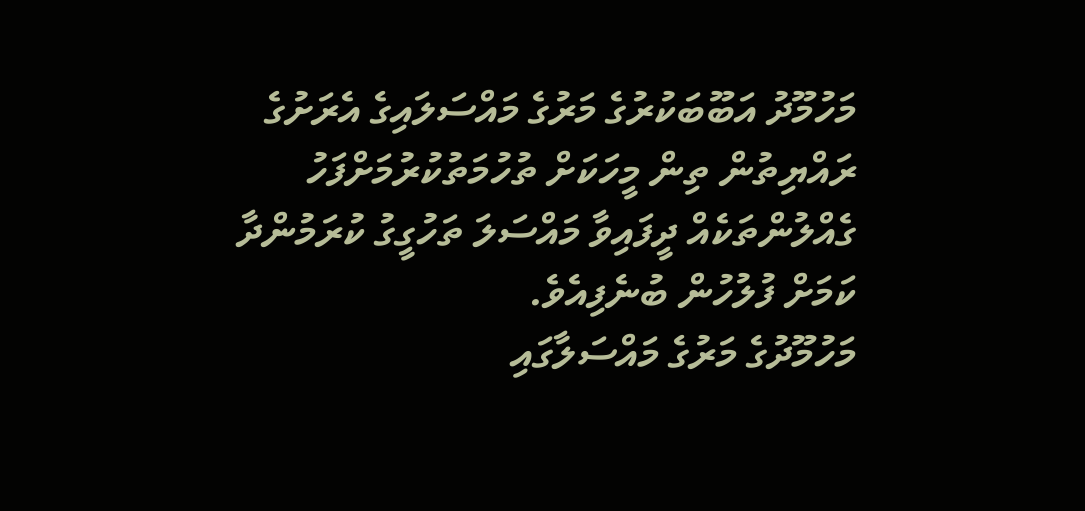މަހުމޫދު އަބޫބަކުރުގެ މަރުގެ މައްސަލައިގެ އެރަށުގެ ރައްޔިތުން ތިން މީހަކަށް ތުހުމަތުކުރުމަށްފަހު ގެއްލުންތަކެއް ދީފައިވާ މައްސަލަ ތަހުގީގު ކުރަމުންދާ ކަމަށް ފުލުހުން ބުނެފިއެވެ.
މަހުމޫދުގެ މަރުގެ މައްސަލާގައި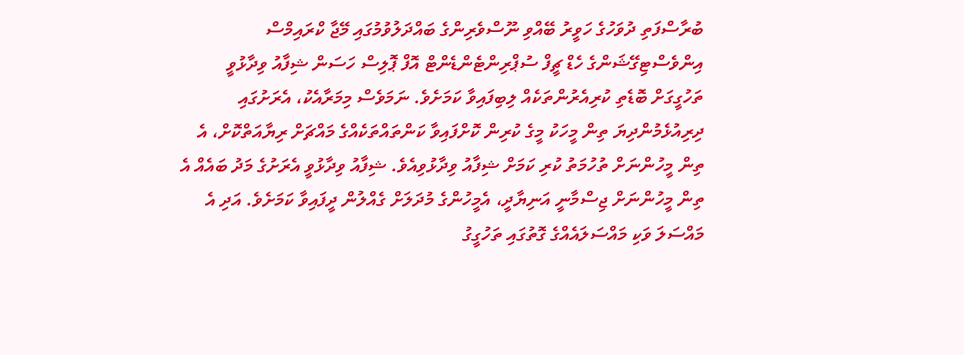ބުރާސްފަތި ދުވަހުގެ ހަވީރު ބޭއްވި ނޫސްވެރިންގެ ބައްދަލުވުމުގައި މޭޖާ ކްރައިމްސް އިންވެސްޓިގޭޝަންގެ ހެޑް ޗީފް ސުޕްރިންޓެންޑެންޓް އޮފް ޕޮލިސް ހަސަން ޝިފާއު ވިދާޅުވީ ތަހުގީގަށް ބޮޑެތި ކުރިއެރުންތަކެއް ލިބިފައިވާ ކަމަށެވެ. ނަމަވެސް މިމަރާއެކު، އެރަށުގައި ދިރިއުޅެމުންދިޔަ ތިން މީހަކު މީގެ ކުރިން ކޮށްފައިވާ ކަންތައްތަކެއްގެ މައްޗަށް ރިޔާއަތްކޮށް، އެ ތިން މީހުންނަށް ތުހުމަތު ކުރި ކަމަށް ޝިފާއު ވިދާޅުވިއެވެ. ޝިފާއު ވިދާޅުވީ އެރަށުގެ މަދު ބައެއް އެ ތިން މީހުންނަށް ޖިސްމާނީ އަނިޔާދީ، އެމީހުންގެ މުދަލަށް ގެއްލުން ދީފައިވާ ކަމަށެވެ. އަދި އެ މައްސަލަ ވަކި މައްސަލައެއްގެ ގޮތުގައި ތަހުގީގު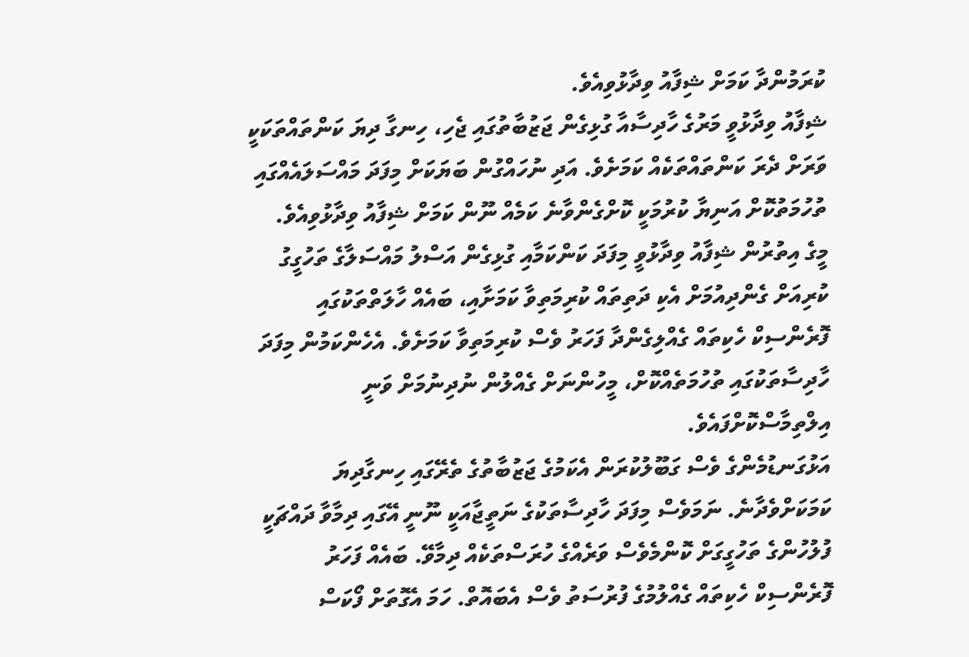ކުރަމުންދާ ކަމަށް ޝިފާއު ވިދާޅުވިއެވެ.
ޝިފާއު ވިދާޅުވީ މަރުގެ ހާދިސާއާ ގުޅިގެން ޖަޒުބާތުގައި ޖެހި، ހިނގާ ދިޔަ ކަންތައްތަކަކީ ވަރަށް ދެރަ ކަންތައްތަކެއް ކަމަށެވެ. އަދި ނުހައްގުން ބަޔަކަށް މިފަދަ މައްސަލައެއްގައި ތުހުމަތުކޮށް އަނިޔާ ކުރުމަކީ ކޮށްގެންވާނެ ކަމެއް ނޫން ކަމަށް ޝިފާއު ވިދާޅުވިއެވެ.
މީގެ އިތުރުން ޝިފާއު ވިދާޅުވީ މިފަދަ ކަންކަމާއި ގުޅިގެން އަސްލު މައްސަލާގެ ތަހުގީގު ކުރިއަށް ގެންދިއުމަށް އެކި ދަތިތައް ކުރިމަތިވާ ކަމަށާއި، ބައެއް ހާލަތްތަކުގައި ފޮރެންސިކް ހެކިތައް ގެއްލިގެންދާ ފަހަރު ވެސް ކުރިމަތިވާ ކަމަށެވެ. އެހެންކަމުން މިފަދަ ހާދިސާތަކުގައި ތުހުމަތެއްކޮށް، މީހުންނަށް ގެއްލުން ނުދިނުމަށް ވަނީ އިލްތިމާސްކޮށްފައެވެ.
އަޅުގަނޑުމެންގެ ވެސް ގަބޫލުކުރަން އެކަމުގެ ޖަޒުބާތުގެ ތެރޭގައި ހިނގާދިޔަ ކަމަކަށްވެދާނެ. ނަމަވެސް މިފަދަ ހާދިސާތަކުގެ ނަތީޖާއަކީ ނޫނީ އޭގައި ދިމާވާ ދައްޗަކީ ފުލުހުންގެ ތަހުގީގަށް ކޮންމެވެސް ވަރެއްގެ ހުރަސްތަކެއް ދިމާވޭ. ބައެއް ފަހަރު ފޮރެންސިކް ހެކިތައް ގެއްލުމުގެ ފުރުސަތު ވެސް އެބައޮތް. ހަމަ އެގޮތަށް ފޯކަސް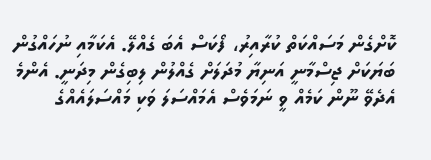ކޮށްގެން މަސައްކަތް ކުރާއިރު، ފޯކަސް އެބަ ގެއްލޭ. އެކަމާއި ނުހައްގުން ބަޔަކަށް ޖިސްމާނީ އަނިޔާ މުދަލަށް ގެއްލުން ލިބިގެން މިދަނީ. އެންމެ އެދެވޭ ނޫން ކަމެއް ވީ ނަމަވެސް އެމައްސަލަ ވަކި މައްސަލައެއްގެ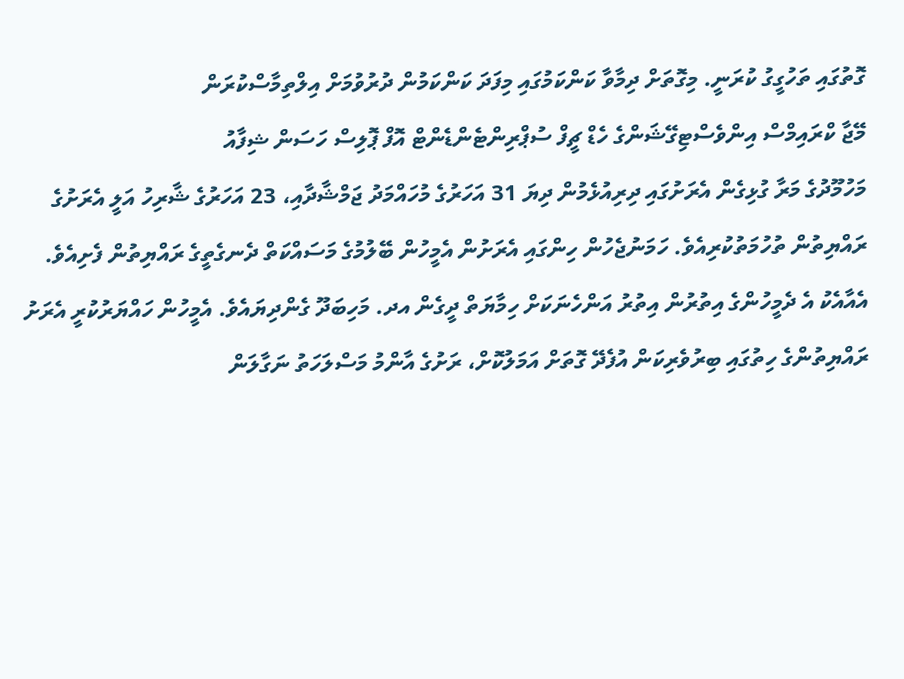ގޮތުގައި ތަހުގީގު ކުރަނީ. މިގޮތަށް ދިމާވާ ކަންކަމުގައި މިފަދަ ކަންކަމުން ދުރުވުމަށް އިލްތިމާސްކުރަން
މޭޖާ ކްރައިމްސް އިންވެސްޓިގޭޝަންގެ ހެޑް ޗީފް ސުޕްރިންޓެންޑެންޓް އޮފް ޕޮލިސް ހަސަން ޝިފާއު
މަހުމޫދުގެ މަރާ ގުޅިގެން އެރަށުގައި ދިރިއުޅެމުން ދިޔަ 31 އަހަރުގެ މުހައްމަދު ޖަމްޝާދާއި، 23 އަހަރުގެ ޝާރިހު އަލީ އެރަށުގެ ރައްޔިތުން ތުހުމަތުކުރިއެވެ. ހަމަނުޖެހުން ހިންގައި އެރަށުން އެމީހުން ބޭލުމުގެ މަސައްކަތް ދެނގެތީގެ ރައްޔިތުން ފެށިއެވެ. އެއާއެކު އެ ދެމީހުންގެ އިތުރުން އިތުރު އަންހެނަކަށް ހިމާޔަތް ދީގެން އދ. މަހިބަދޫ ގެންދިޔައެވެ. އެމީހުން ހައްޔަރުކުރީ އެރަށު ރައްޔިތުންގެ ހިތުގައި ބިރުވެރިކަން އުފެދޭ ގޮތަށް އަމަލުކޮށް، ރަށުގެ އާންމު މަސްލަހަތު ނަގާލަން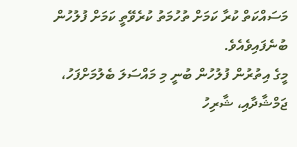މަސައްކަތް ކުރާ ކަމަށް ތުހުމަތު ކުރެވޭތީ ކަމަށް ފުލުހުން ބުނެފައިވެއެވެ.
މީގެ އިތުރުން ފުލުހުން ބުނީ މި މައްސަލަ ބެލުމަށްފަހު، ޖަމްޝާދާއި، ޝާރިހު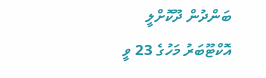ބަންދުން ދޫކޮށްލީ އޮކްޓޫބަރު މަހުގެ 23 ވީ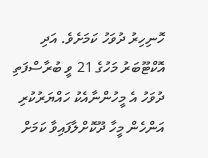ހޮނިހިރު ދުވަހު ކަމަށެވެ. އަދި އޮކްޓޫބަރު މަހުގެ 21 ވީ ބުރާސްފަތި ދުވަހު އެ މީހުންނާއެކު ހައްޔަރުކުރި އަންހެން މީހާ ދޫކޮށްލާފައިވާ ކަމަށް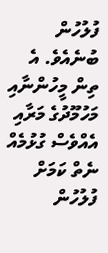ފުލުހުން ބުނެއެވެ. އެ ތިން މީހުންނާއި މަހުމޫދުގެ މަރާއި އެއްވެސް ގުޅުމެއް ނެތް ކަމަށް ފުލުހުން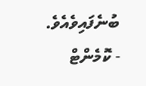ބުނެފައިވެއެވެ.
- ކޮމެންޓް